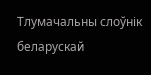Тлумачальны слоўнік беларускай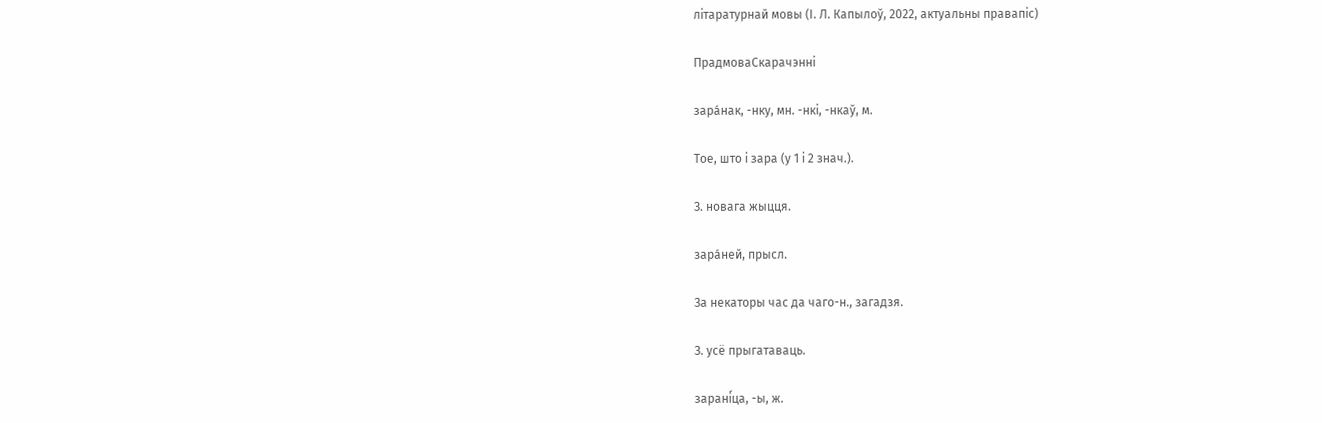літаратурнай мовы (І. Л. Капылоў, 2022, актуальны правапіс)

ПрадмоваСкарачэнні

зара́нак, -нку, мн. -нкі, -нкаў, м.

Тое, што і зара (у 1 і 2 знач.).

З. новага жыцця.

зара́ней, прысл.

За некаторы час да чаго-н., загадзя.

З. усё прыгатаваць.

зарані́ца, -ы, ж.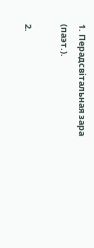1. Перадсвітальная зара (паэт.).

2.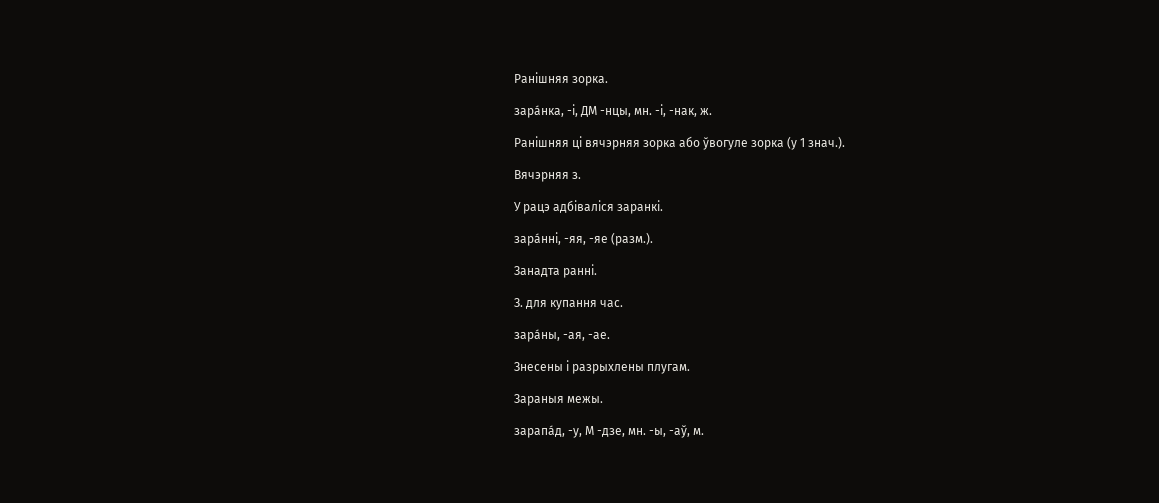Ранішняя зорка.

зара́нка, -і, ДМ -нцы, мн. -і, -нак, ж.

Ранішняя ці вячэрняя зорка або ўвогуле зорка (у 1 знач.).

Вячэрняя з.

У рацэ адбіваліся заранкі.

зара́нні, -яя, -яе (разм.).

Занадта ранні.

З. для купання час.

зара́ны, -ая, -ае.

Знесены і разрыхлены плугам.

Зараныя межы.

зарапа́д, -у, М -дзе, мн. -ы, -аў, м.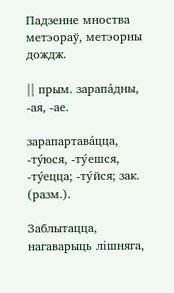Падзенне мноства метэораў, метэорны дождж.

|| прым. зарапа́дны, -ая, -ае.

зарапартава́цца, -ту́юся, -ту́ешся, -ту́ецца; -ту́йся; зак. (разм.).

Заблытацца, нагаварыць лішняга,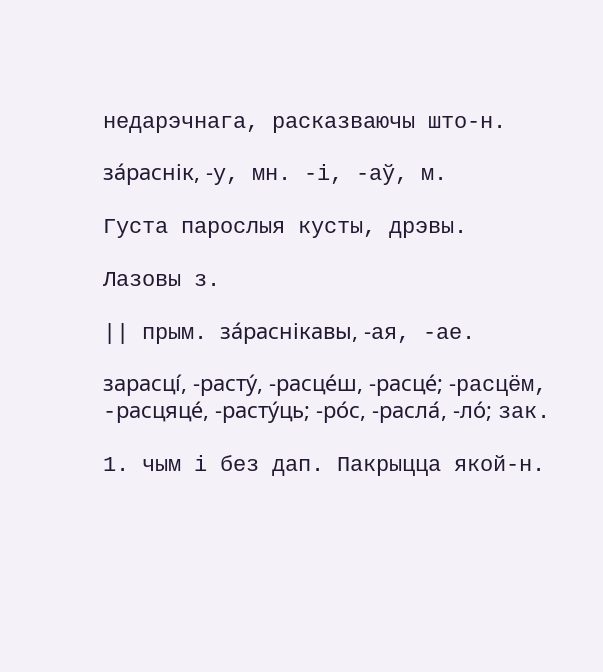недарэчнага, расказваючы што-н.

за́раснік, -у, мн. -і, -аў, м.

Густа парослыя кусты, дрэвы.

Лазовы з.

|| прым. за́раснікавы, -ая, -ае.

зарасці́, -расту́, -расце́ш, -расце́; -расцём, -расцяце́, -расту́ць; -ро́с, -расла́, -ло́; зак.

1. чым і без дап. Пакрыцца якой-н.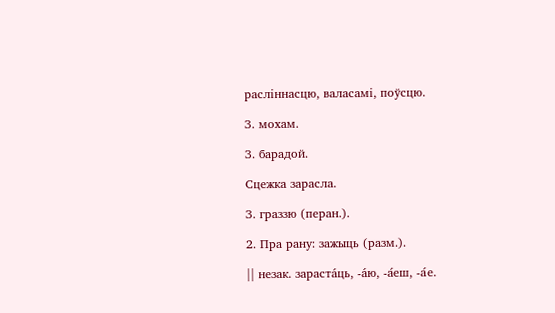расліннасцю, валасамі, поўсцю.

З. мохам.

З. барадой.

Сцежка зарасла.

З. граззю (перан.).

2. Пра рану: зажыць (разм.).

|| незак. зараста́ць, -а́ю, -а́еш, -а́е.